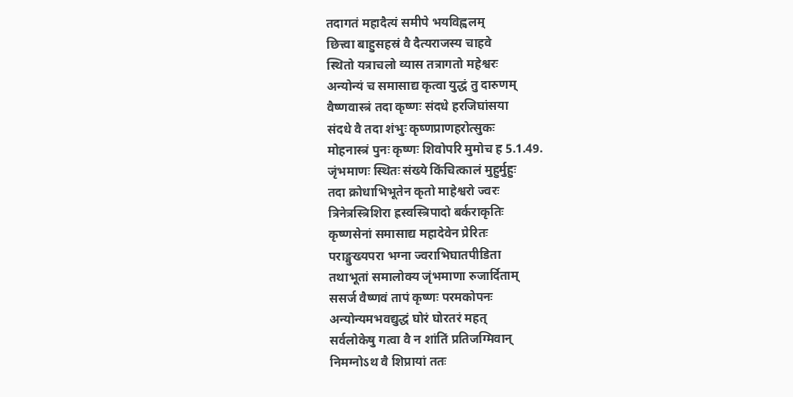तदागतं महादैत्यं समीपे भयविह्वलम्
छित्त्वा बाहुसहस्रं वै दैत्यराजस्य चाहवे
स्थितो यत्राचलो व्यास तत्रागतो महेश्वरः
अन्योन्यं च समासाद्य कृत्वा युद्धं तु दारुणम्
वैष्णवास्त्रं तदा कृष्णः संदधे हरजिघांसया
संदधे वै तदा शंभुः कृष्णप्राणहरोत्सुकः
मोहनास्त्रं पुनः कृष्णः शिवोपरि मुमोच ह 5.1.49.
जृंभमाणः स्थितः संख्ये किंचित्कालं मुहुर्मुहुः
तदा क्रोधाभिभूतेन कृतो माहेश्वरो ज्वरः
त्रिनेत्रस्त्रिशिरा ह्रस्वस्त्रिपादो बर्कराकृतिः
कृष्णसेनां समासाद्य महादेवेन प्रेरितः
पराङ्मुख्यपरा भग्ना ज्वराभिघातपीडिता
तथाभूतां समालोक्य जृंभमाणा रुजार्दिताम्
ससर्ज वैष्णवं तापं कृष्णः परमकोपनः
अन्योन्यमभवद्युद्धं घोरं घोरतरं महत्
सर्वलोकेषु गत्वा वै न शांतिं प्रतिजग्मिवान्
निमग्नोऽथ वै शिप्रायां ततः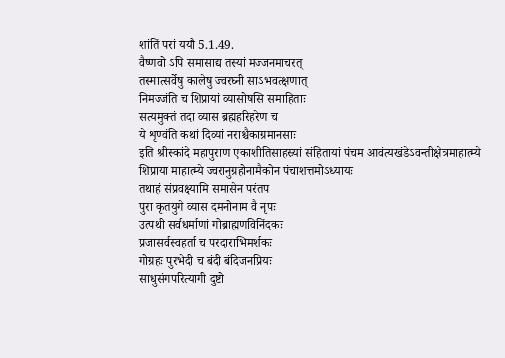शांतिं परां ययौ 5.1.49.
वैष्णवो ऽपि समासाद्य तस्यां मज्जनमाचरत्
तस्मात्सर्वेषु कालेषु ज्वरघ्नी साऽभवत्क्षणात्
निमज्जंति च शिप्रायां व्यासोषसि समाहिताः
सत्यमुक्तं तदा व्यास ब्रह्महरिहरेण च
ये शृण्वंति कथां दिव्यां नराश्चैकाग्रमानसाः
इति श्रीस्कांदे महापुराण एकाशीतिसाहस्र्यां संहितायां पंचम आवंत्यखंडेऽवन्तीक्षेत्रमाहात्म्ये शिप्राया माहात्म्ये ज्वरानुग्रहोनामैकोन पंचाशत्तमोऽध्यायः
तथाहं संप्रवक्ष्यामि समासेन परंतप
पुरा कृतयुगे व्यास दमनोनाम वै नृपः
उत्पथी सर्वधर्माणां गोब्राह्मणविनिंदकः
प्रजासर्वस्वहर्ता च परदाराभिमर्शकः
गोग्रहः पुरभेदी च बंदी बंदिजनप्रियः
साधुसंगपरित्यागी दुष्टो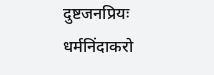दुष्टजनप्रियः
धर्मनिंदाकरो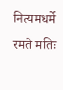नित्यमधर्मे रमते मतिः